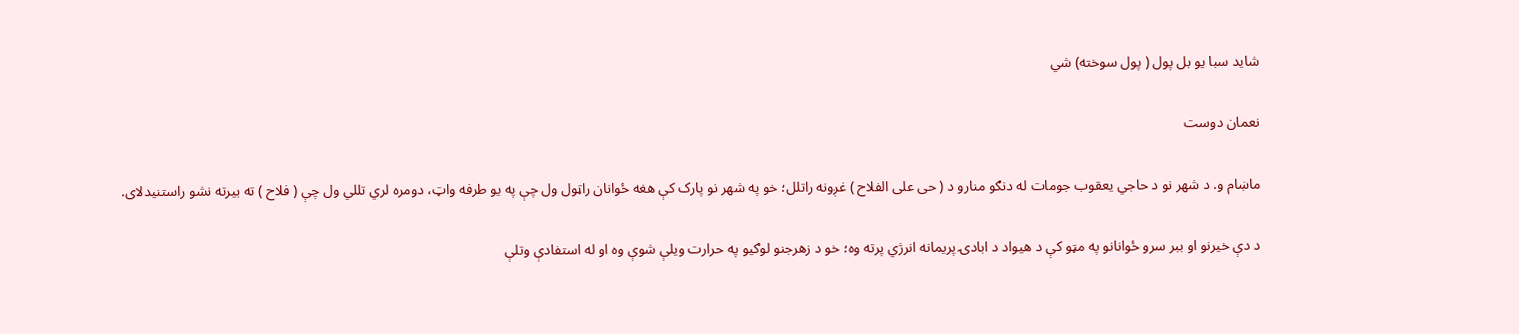شاید سبا یو بل پول ( پول سوخته) شي

نعمان دوست

ماښام و. د شهر نو د حاجي یعقوب جومات له دنګو منارو د ( حی علی الفلاح ) غږونه راتلل؛ خو په شهر نو پارک کې هغه ځوانان راټول ول چې په یو طرفه واټ، دومره لري تللي ول چې ( فلاح ) ته بیرته نشو راستنیدلای.

د دې خیرنو او ببر سرو ځوانانو په مټو کې د هیواد د ابادۍ پریمانه انرژي پرته وه؛ خو د زهرجنو لوګیو په حرارت ویلې شوې وه او له استفادې وتلې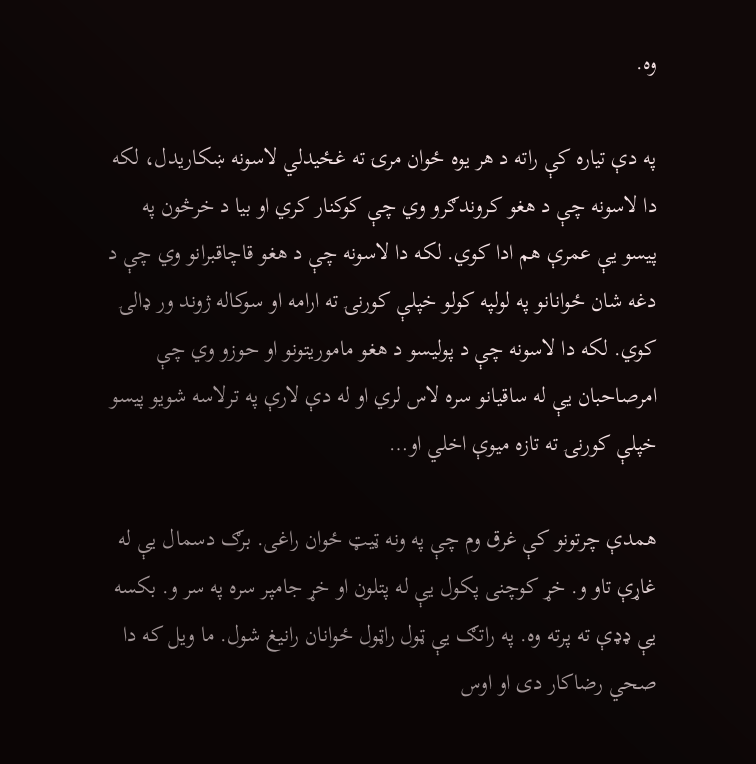وه.

په دې تیاره کې راته د هر یوه ځوان مرۍ ته غځیدلي لاسونه ښکاریدل، لکه دا لاسونه چې د هغو کروندګرو وي چې کوکنار کري او بیا د خرڅون په پیسو یې عمرې هم ادا کوي. لکه دا لاسونه چې د هغو قاچاقبرانو وي چې د دغه شان ځوانانو په لولپه کولو خپلې کورنۍ ته ارامه او سوکاله ژوند ور ډالۍ کوي. لکه دا لاسونه چې د پولیسو د هغو ماموریتونو او حوزو وي چې امرصاحبان یې له ساقیانو سره لاس لري او له دې لارې په ترلاسه شویو پیسو خپلې کورنۍ ته تازه میوې اخلي او…

همدې چرتونو کې غرق وم چې په ونه ټیټ ځوان راغی. برګ دسمال یې له غاړې تاو و. خړ کوچنی پکول یې له پتلون او خړ جامپر سره په سر و. بکسه یې ډډې ته پرته وه. په راتګ یې ټول راټول ځوانان رانیغ شول. ما ویل که دا صحي رضاکار دی او اوس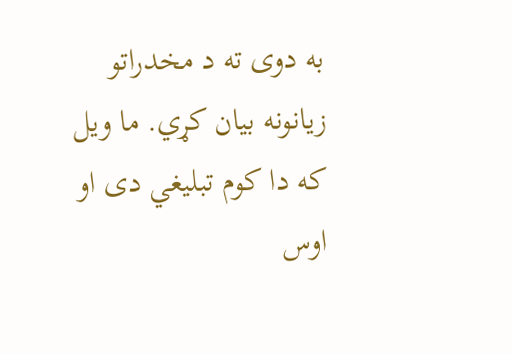به دوی ته د مخدراتو زیانونه بیان کړي. ما ویل که دا کوم تبلیغي دی او اوس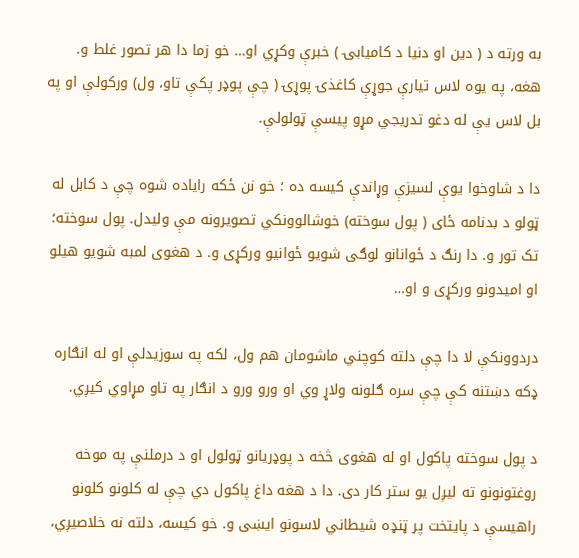به ورته د ( دین او دنیا د کامیابۍ ) خبرې وکړي او… خو زما دا هر تصور غلط و. هغه، په یوه لاس تیارې جوړې کاغذۍ پوړۍ ( چې پوډر پکې تاو، ول) ورکولې او په بل لاس یې له دغو تدریجي مړو پیسې ټولولې.

دا د شاوخوا یوې لسیزې وړاندې کیسه ده ؛ خو نن ځکه رایاده شوه چې د کابل له ټولو د بدنامه ځای ( پول سوخته) خوشالوونکي تصویرونه مې ولیدل. پول سوخته؛ تک تور و. دا رنګ د ځوانانو لوګی شویو ځوانیو ورکړی و. د هغوی لمبه شویو هیلو او امیدونو ورکړی و او…

دردوونکې لا دا چې دلته کوچني ماشومان هم ول، لکه په سوزیدلې او له انګاره ډکه دښتنه کې چې سره ګلونه ولاړ وي او ورو ورو د انګار په تاو مړاوي کیږي.

د پول سوخته پاکول او له هغوی څخه د پوډریانو ټولول او د درملنې په موخه روغتونونو ته لیږل یو ستر کار دی. دا د هغه داغ پاکول دي چې له کلونو کلونو راهیسې د پایتخت پر ټنډه شیطاني لاسونو ایښی و. خو کیسه، دلته نه خلاصیږي،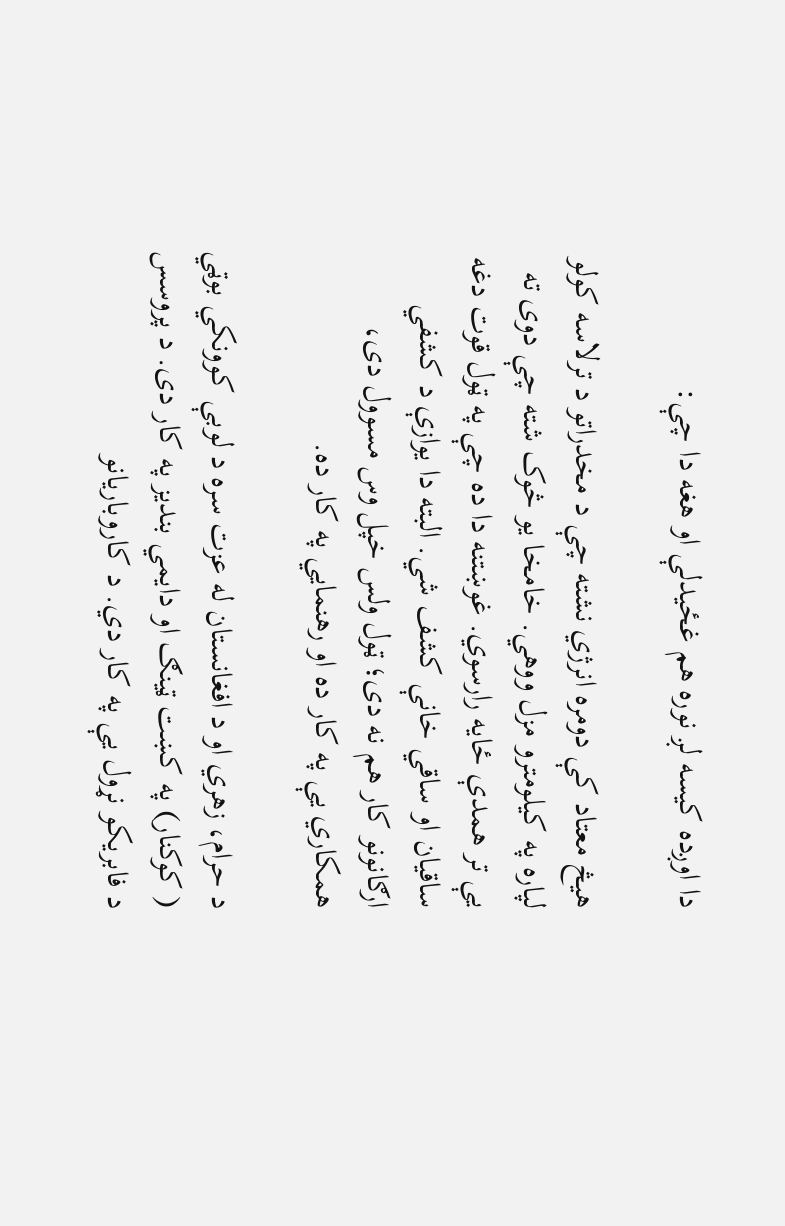دا اوږده کیسه لږ نوره هم غځیدلې او هغه دا چې:

هیڅ معتاد کې دومره انرژي نشته چې د مخدراتو د ترلاسه کولو لپاره په کیلومترو مزل ووهي. خامخا یو څوک شته چې دوی ته یې تر همدې ځایه رارسوي. غوښتنه دا ده چې په ټول قوت دغه ساقیان او ساقي خانې کشف شي. البته دا یوازې د کشفي ارګانونو کار هم نه دی؛ ټول ولس خپل وس مسوول دی، همکاري یې په کار ده او رهنمايي په کار ده.

د حرام، زهري او د افغانستان له عزت سره د لوبې کوونکي بوټي ( کوکنار) په کښت ټینګ او دایمي بندیز په کار دی. د پروسس د فابریکو نړول یې په کار دي. د کاروباریانو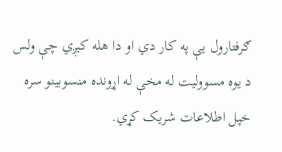ګرفتارول یې په کار دي او دا هله کیږي چې ولس د یوه مسوولیت له مخې له اړونده منسوبینو سره خپل اطلاعات شریک کړي.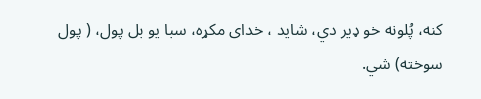کنه، پُلونه خو ډير دي، شاید ، خدای مکړه، سبا یو بل پول، ( پول سوخته) شي.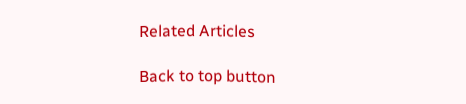Related Articles

Back to top button